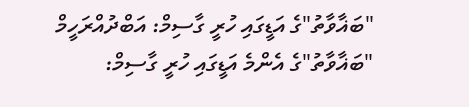"ބަޣާވާތު"ގެ އަޑީގައި ހުރީ ގާސިމް: އަބްދުއްރަހީމް
"ބަޣާވާތު"ގެ އެންމެ އަޑީގައި ހުރީ ގާސިމް: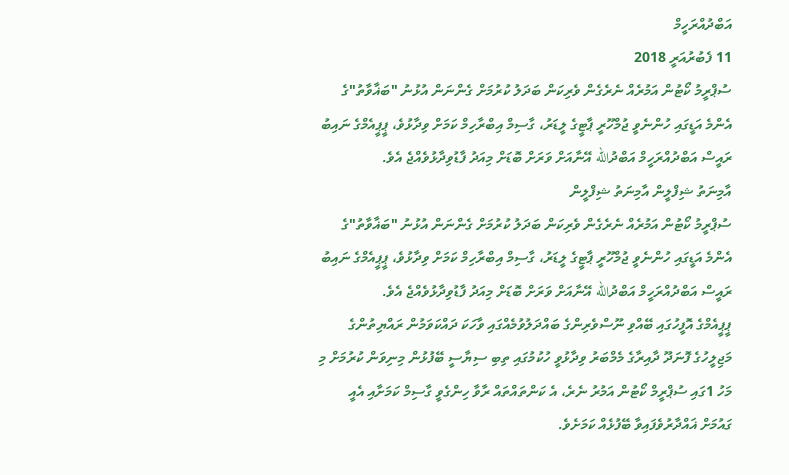އަބްދުއްރަހީމް
11 ފެބުރުއަރީ 2018
ސުޕްރީމު ކޯޓުން އަމުރެއް ނެރެގެން ވެރިކަން ބަދަލު ކުރުމަށް ގެންނަން އުޅުނު "ބަޣާވާތު"ގެ އެންމެ އަޑީގައި ހުންނެވީ ޖުމްހޫރީ ޕާޓީގެ ލީޑަރު، ގާސިމް އިބްރާހިމް ކަމަށް ވިދާޅުވެ، ޕީޕީއެމްގެ ނައިބު ރައީސް އަބްދުއްރަހީމް އަބްދުالله އޭނާއަށް ވަރަށް ބޮޑަށް މިއަދު ފާޑުވިދާޅުވެއްޖެ އެވެ.
އާމިނަތު ޝިފްލީން އާމިނަތު ޝިފްލީން
ސުޕްރީމު ކޯޓުން އަމުރެއް ނެރެގެން ވެރިކަން ބަދަލު ކުރުމަށް ގެންނަން އުޅުނު "ބަޣާވާތު"ގެ އެންމެ އަޑީގައި ހުންނެވީ ޖުމްހޫރީ ޕާޓީގެ ލީޑަރު، ގާސިމް އިބްރާހިމް ކަމަށް ވިދާޅުވެ، ޕީޕީއެމްގެ ނައިބު ރައީސް އަބްދުއްރަހީމް އަބްދުالله އޭނާއަށް ވަރަށް ބޮޑަށް މިއަދު ފާޑުވިދާޅުވެއްޖެ އެވެ.
ޕީޕީއެމްގެ އޮފީހުގައި ބޭއްވި ނޫސްވެރިންގެ ބައްދަލުވުމެއްގައި ވާހަކަ ދައްކަވަމުން ރައްޔިތުންގެ މަޖިލީހުގެ ފޮނަދޫ ދާއިރާގެ މެމްބަރު ވިދާޅުވީ ހުކުމުގައި ތިބި ސިޔާސީ ބޭފުޅުން މިނިވަން ކުރުމަށް މި މަހު 1ގައި ސުޕްރީމް ކޯޓުން އަމުރު ނެރެ، އެ ކަންތައްތައް ރާވާ ހިންގެވީ ގާސިމް ކަމަށާއި އެއީ ގައުމަށް ޣައްދާރުވެފައިވާ ބޭފުޅެއް ކަމަށެވެ.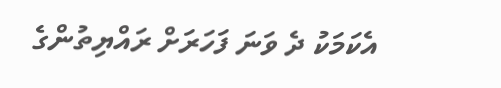އެކަމަކު ދެ ވަނަ ފަހަރަށް ރައްޔިތުންގެ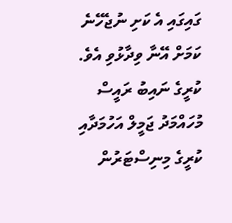ގައިގައި އެ ކަށި ނުޖެހޭނެ ކަމަށް އޭނާ ވިދާޅުވި އެވެ.
ކުރީގެ ނައިބު ރައީސް މުހައްމަދު ޖަމީލް އަހުމަދާއި ކުރީގެ މިނިސްޓަރުން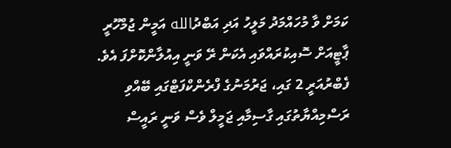ކަމަށް ވާ މުހައްމަދު މަލީހު އަދި އަބްދުالله އަމީން ޖުމްހޫރީ ޕާޓީއަށް ސޮއިކުރައްވައި އެކަން ރޭ ވަނީ އިއުލާންކޮށްފަ އެވެ. ފެބްރުއަރީ 2 ގައި، ޖަރުމަނުގެ ފްރެންކްފަޓްގައި ބޭއްވި ރަސްމިއްޔާތުގައި ގާސިމާއި ޖަމީލް ވެސް ވަނީ ރައީސް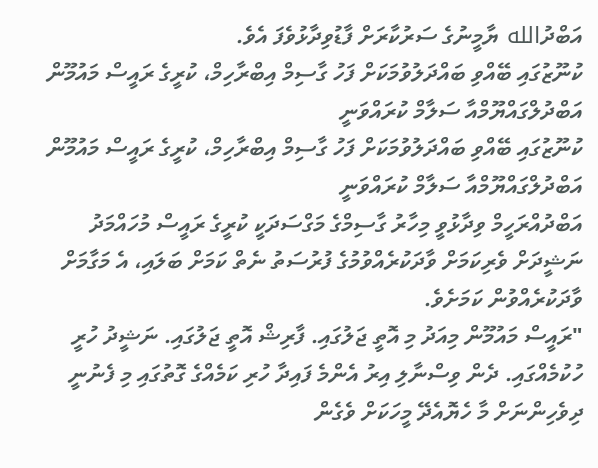އަބްދުالله ޔާމީނުގެ ސަރުކާރަށް ފާޑުވިދާޅުވެފަ އެވެ.
ކުނޫޒުގައި ބޭއްވި ބައްދަލުވުމަކަށް ފަހު ގާސިމް އިބްރާހިމް، ކުރީގެ ރައީސް މައުމޫން އަބްދުލްގައްޔޫމްއާ ސަލާމް ކުރައްވަނީ
ކުނޫޒުގައި ބޭއްވި ބައްދަލުވުމަކަށް ފަހު ގާސިމް އިބްރާހިމް، ކުރީގެ ރައީސް މައުމޫން އަބްދުލްގައްޔޫމްއާ ސަލާމް ކުރައްވަނީ
އަބްދުއްރަހީމް ވިދާޅުވީ މިހާރު ގާސިމްގެ މަގްސަދަކީ ކުރީގެ ރައީސް މުހައްމަދު ނަޝީދަށް ވެރިކަމަށް ވާދަކުރެއްވުމުގެ ފުރުސަތު ނެތް ކަމަށް ބަލައި، އެ މަގާމަށް ވާދަކުރެއްވުން ކަމަށެވެ.
"ރައީސް މައުމޫން މިއަދު މި އޮތީ ޖަލުގައި. ފާރިޝް އޮތީ ޖަލުގައި. ނަޝީދު ހުރީ ހުކުމެއްގައި. ދެން ވިސްނާލި އިރު އެންމެ ފައިދާ ހުރި ކަމެއްގެ ގޮތުގައި މި ފެނުނީ ދިވެހިންނަށް މާ ހެޔޮއެދޭ މީހަކަށް ވެގެން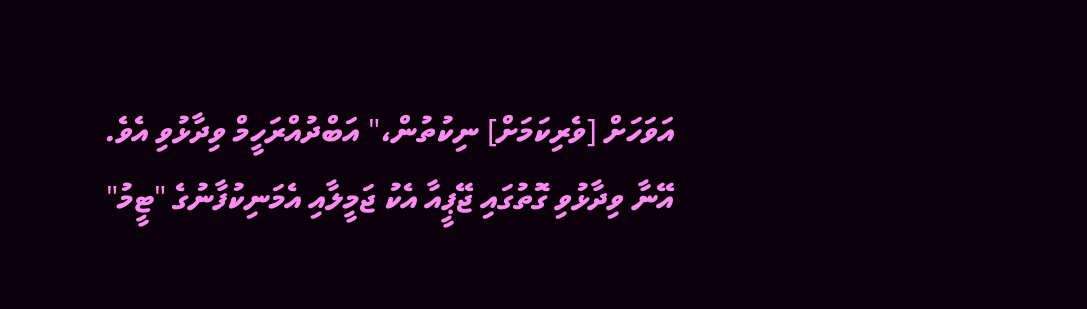އަވަހަށް [ވެރިކަމަށް] ނިކުތުން،" އަބްދުއްރަހީމް ވިދާޅުވި އެވެ.
އޭނާ ވިދާޅުވި ގޮތުގައި ޖޭޕީއާ އެކު ޖަމީލާއި އެމަނިކުފާނުގެ "ޓީމު"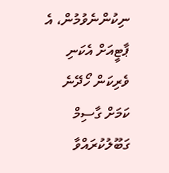ނިކުންނެވުމުން، އެ ޕާޓީއަށް އެކަނި ވެރިކަން ހޯދޭނެ ކަމަށް ގާސިމް ގަބޫލުކުރައްވާ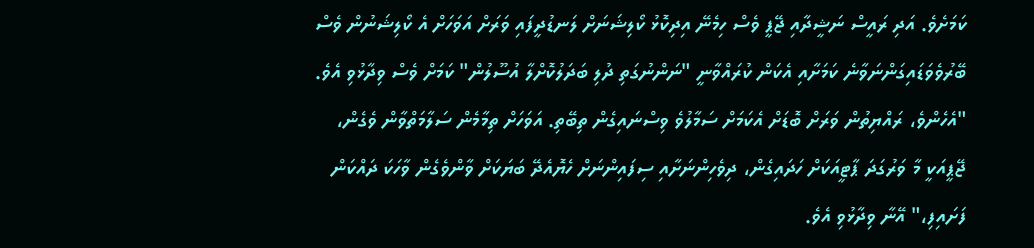ކަމަށެވެ. އަދި ރައީސް ނަޝީދާއި ޖޭޕީ ވެސް ހިމެނޭ އިދިކޮޅު ކޯލިޝަނަށް ލަނޑުދީފައި ވަރަށް އަވަހަށް އެ ކޯލިޝަނުން ވެސް ބޭރުވެވަޑައިގަންނަވާނެ ކަމަށާއި އެކަން ކުރައްވާނީ "ނަންނުގަތި ދުލި ބަދަލުކޮށްލާ އުސޫލުން" ކަމަށް ވެސް ވިދާޅުވި އެވެ.
"އެހެންވެ، ރައްޔިތުން ވަރަށް ބޮޑަށް އެކަމަށް ސަމާލުވެ ވިސްނައިގެން ތިބޭތި. އަވަހަށް ތިމާމެން ސަލާމަތްވާން ވެގެން، ޖޭޕީއަކީ މާ ވަރުގަދަ ޕާޓީއަކަށް ހަދައިގެން، ދިވެހިންނަށާއި ސިފައިންނަށް ހެޔޮއެދޭ ބަޔަކަށް ވާންވެގެން ވާހަކަ ދައްކަން ފަށައިފި،" އޭނާ ވިދާޅުވި އެވެ.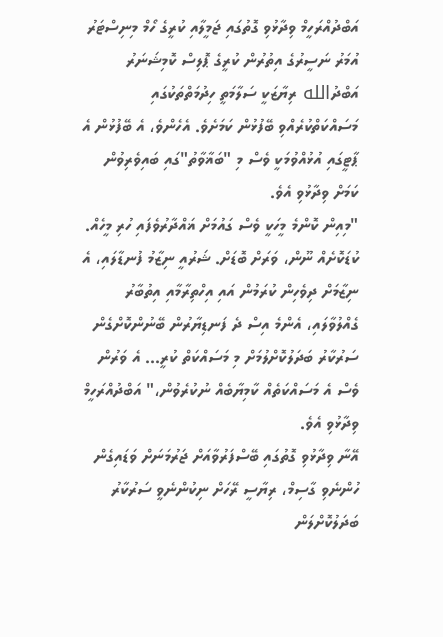އަބްދުއްރަހީމް ވިދާޅުވި ގޮތުގައި ޖަމީލާއި ކުރީގެ ހޯމް މިނިސްޓަރު އުމަރު ނަސީރުގެ އިތުރުން ކުރީގެ ޕޮލިސް ކޮމިޝަނަރު އަބްދުالله ރިޔާޒަކީ ސަލާމަތީ ހިދުމަތްތަކުގައި މަސައްކަތްކުރެއްވި ބޭފުޅުން ކަމަށެވެ. އެހެންވެ، އެ ބޭފުޅުން އެ ޕާޓީގައި އުޅުއްވުމަކީ ވެސް މި "ބަޣާވާތު"ގައި ބައިވެރިވުން ކަމަށް ވިދާޅުވި އެވެ.
"މިއިން ކޮންމެ މީހަކީ ވެސް ގައުމަށް ޣައްދާރުވެފައި ހުރި މީހެއް. ކުޑަކޮށެއް ނޫން، ވަރަށް ބޮޑަށް. ޝަރުއީ ނިޒާމު ފުނޑާލައި، އެ ނިޒާމަށް ދިވެހިން ކުރަމުން އައި އިހްތިރާމާއި އިތުބާރު ގެއްލުވާލައި، އެންމެ އިސް ދެ ފަނޑިޔާރުން ބޭނުންކޮށްގެން ސަރުކާރު ބަދަލުކޮށްލުމަށް މި މަސައްކަތް ކުރީ... އެ ވަރުން ވެސް އެ މަސައްކަތެއް ކާމިޔާބެއް ނުކުރެވުން،" އަބްދުއްރަހީމް ވިދާޅުވި އެވެ.
އޭނާ ވިދާޅުވި ގޮތުގައި ބޭސްފަރުވާއަށް ޖަރުމަނަށް ވަޑައިގެން ހުންނެވި ގާސިމް، ރިޔާސީ ރޭހަށް ނިކުންނެވީ ސަރުކާރު ބަދަލުކޮށްލަން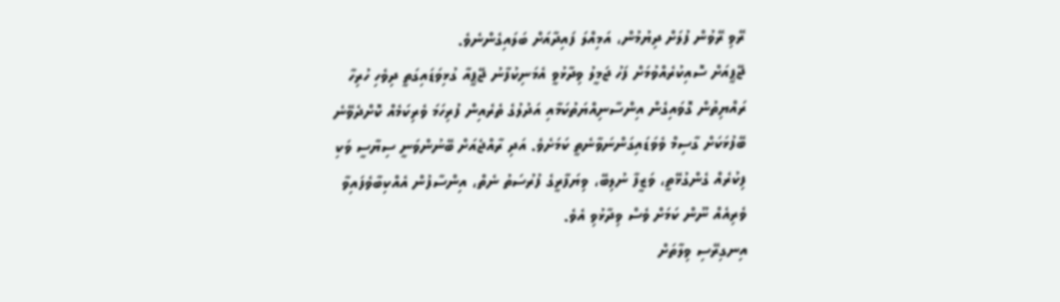ރޭވި ރޭވުން ފުލަށް ދިޔުމުން، އަމިއްލަ ފައިދާއަށް ބަލައިގެންނެވެ.
ޖޭޕީއަށް ސޮއިކުރެއްވުމަށް ފަހު ޖަމީލު ވިދާޅުވީ އެމަނިކުފާނު ޖޭޕީއާ ގުޅިވަޑައިގަތީ ދިވެހި ހުރިހާ ރައްޔިތުން ގޮވައިގެން އިންސާނިއްޔަތުކަމާއި އަދުލުގެ ތެރެއިން ފުރިހަމަ ވެރިކަމެއް ކޮށްދެވޭނެ ބޭފުޅަކަށް ގާސިމް ވެވަޑައިގަންނަވާނެތީ ކަމަށެވެ. އަދި ރާއްޖެއަށް ބޭނުންވަނީ ސިޔާސީ ވަކި ފިކުރެއް ގެންގުޅޭތީ، ވަޒީފާ ނުލިބޭ، ވިޔަފާރީގެ ފުރުސަތު ނެތް، އިންސާފުން އެއްކިބާވެފައިވާ ވެރިއެއް ނޫން ކަމަށް ވެސް ވިދާޅުވި އެވެ.
އިނގިރޭސި ވިލާތަށް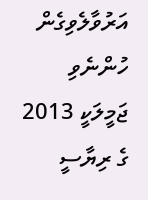އަރުވާލެވިގެން ހުންނެވި ޖަމީލަކީ 2013 ގެ ރިޔާސީ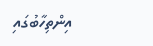އިންތިހާބުގައި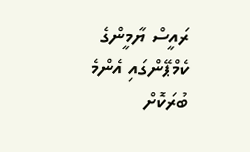ރައީސް ޔާމީންގެ ކެމްޕޭންގައި އެންމެ ބުރަކޮށް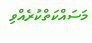މަސައްކަތްކުރެއްވި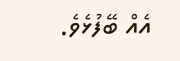އެއް ބޭފުޅެވެ.